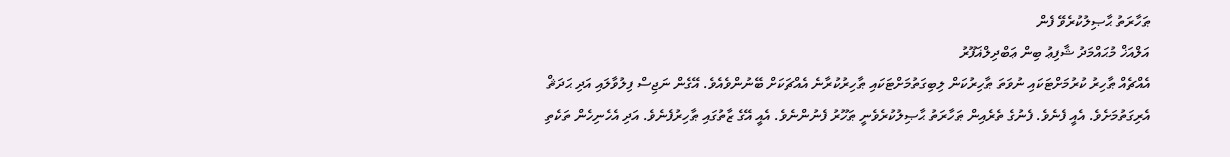ޠަހާރަތު ޙާޞިލުކުރެވޭ ފެން
އަލްއަޚް މުޙައްމަދު ޝާފިޢު ބިން ޢަބްދިލްޣަފޫރު
އެއްޗެއް ޠާހިރު ކުރުމަށްޓަކައި ނުވަތަ ޠާހިރުކަން ލިބިގަތުމަށްޓަކައި ޠާހިރުކުރާނެ އެއްޗަކަށް ބޭނުންވެއެވެ. އޭގެން ނަޖިސް ފިލުވާލައި އަދި ޙަދަޘް އެރިގަތުމަށެވެ. އެއީ ފެނެވެ. ފެނުގެ ތެރެއިން ޠަހާރަތު ޙާޞިލުކުރެވެނީ ޠަހޫރު ފެނުންނެވެ. އެއީ އޭގެ ޒާތުގައި ޠާހިރުފެނެވެ. އަދި އެހެނިހެން ތަކެތި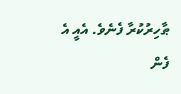ޠާހިރުކުރާ ފެނެވެ. އެއީ އެ ފެން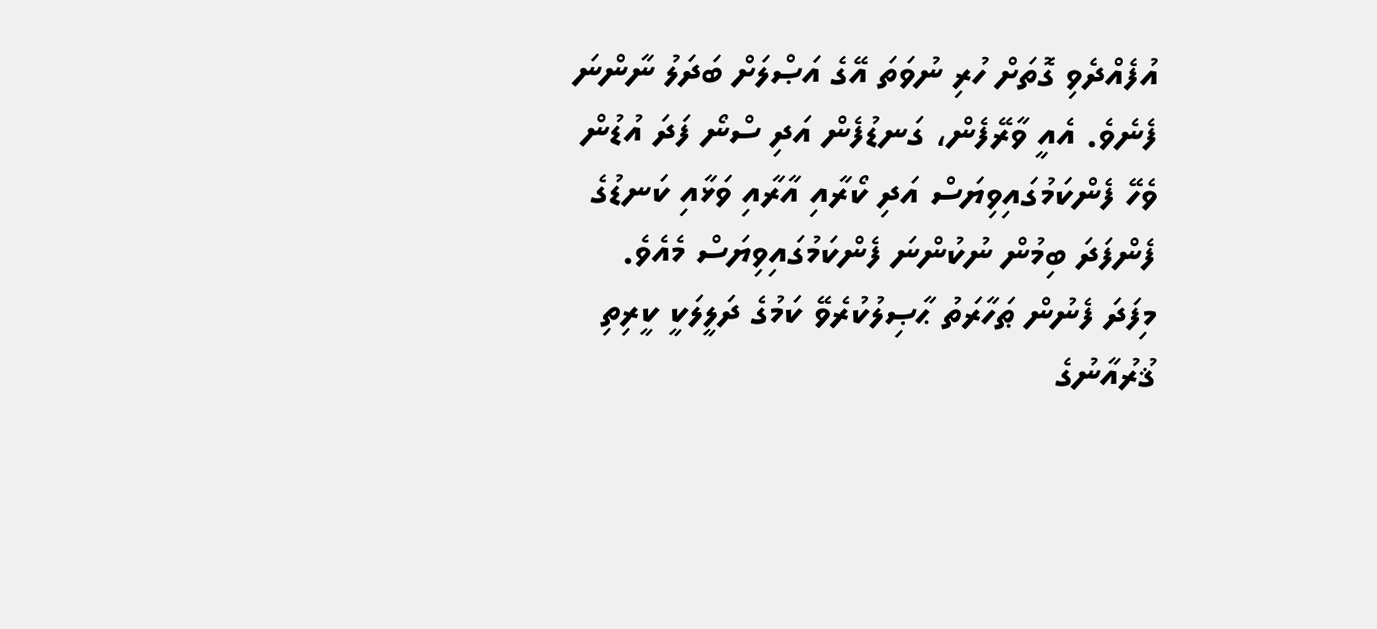އުފެއްދެވި ގޮތަށް ހުރި ނުވަތަ އޭގެ އަޞްލަށް ބަދަލު ނާންނަ ފެނެވެ. އެއީ ވާރޭފެން، ގަނޑުފެން އަދި ސްނޯ ފަދަ އުޑުން ވެހޭ ފެންކަމުގައިވިޔަސް އަދި ކޯރާއި އާރާއި ވަޅާއި ކަނޑުގެ ފެންފަދަ ބިމުން ނުކުންނަ ފެންކަމުގައިވިޔަސް މެއެވެ.
މިފަދަ ފެނުން ޠަހާރަތު ޙާޞިލުކުރެވޭ ކަމުގެ ދަލީލަކީ ކީރިތި ޤުރުއާނުގެ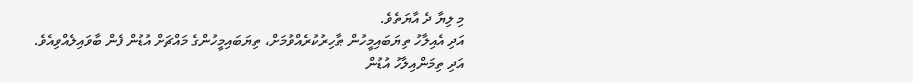މި ލިޔާ ދެ އާޔަތެވެ.
އަދި އެއިލާހު ތިޔަބައިމީހުން ޠާހިރުކުރެއްވުމަށް، ތިޔަބައިމީހުންގެ މައްޗަށް އުޑުން ފެން ބާވައިލެއްވިއެވެ.
އަދި ތިމަންއިލާހު އުޑުން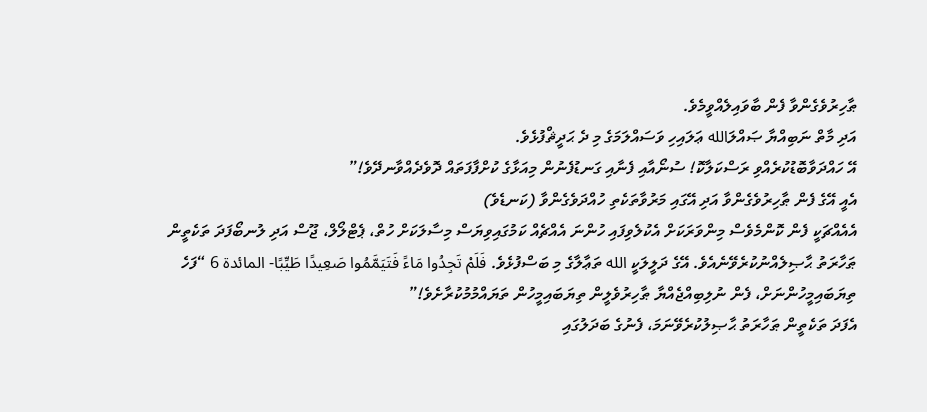ޠާހިރުވެގެންވާ ފެން ބާވައިލެއްވީމެވެ.
އަދި މާތް ނަބިއްޔާ ޞައްލަالله ޢަލައިހި ވަސައްލަމަގެ މި ދެ ޙަދީޘްފުޅެވެ.
އޭ ހައްދަވާބޮޑުކުރެއްވި ރަސްކަލާކޮ! ސުނޯއާއި ފެނާއި ގަނޑުފެނުން މިއަޅާގެ ކުށްފާފަތައް ދޮވެދެއްވާނދޭވެ!”
އެއީ އޭގެ ފެން ޠާހިރުވެގެންވާ އަދި އޭގައި މަރުވާތަކެތި ހުއްދަވެގެންވާ (ކަނޑެވެ)
އެއެއްޗަކީ ފެން ކޮންމެވެސް މިންވަރަކަށް އެކުލެވިފައި ހުންނަ އެއްޗެއް ކަމުގައިވިޔަސް މިސާލަކަށް ހުތް، ޕެޓްލޯލް، ޖޫސް އަދި ލުނބޯފަދަ ތަކެތީން ޠަހާރަތު ޙާޞިލެއްނުކުރެވޭނެއެވެ. އޭގެ ދަލީލަކީ الله ތަޢާލާގެ މި ބަސްފުޅެވެ. فَلَمْ تَجِدُوا مَاءً فَتَيَمَّمُوا صَعِيدًا طَيِّبًا- المائدة 6 “ފަހެ ތިޔަބައިމީހުންނަށް، ފެން ނުލިބިއްޖެއްޔާ ޠާހިރުވެލީން ތިޔަބައިމީހުން ތަޔައްމުމުކުރާށެވެ!”
އެފަދަ ތަކެތީން ޠަހާރަތު ޙާޞިލުކުރެވޭނަމަ، ފެނުގެ ބަދަލުގައި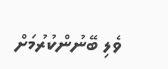ވެލި ބޭނުންކުރުމަށް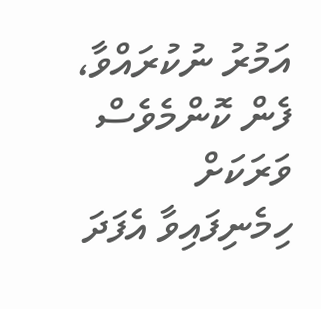އަމުރު ނުކުރައްވާ، ފެން ކޮންމެވެސް ވަރަކަށް ހިމެނިފައިވާ އެފަދަ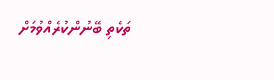ތަކެތި ބޭނުންކުރެއްވުމަށް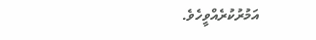އަމުރުކުރެއްވީހެވެ.